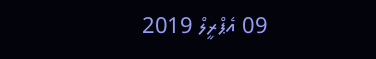09 އެޕްރީލް 2019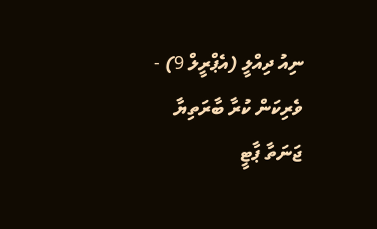ނިއު ދިއްލީ (އެޕްރީލް 9) - ވެރިކަން ކުރާ ބާރަތިޔާ ޖަނަތާ ޕާޓީ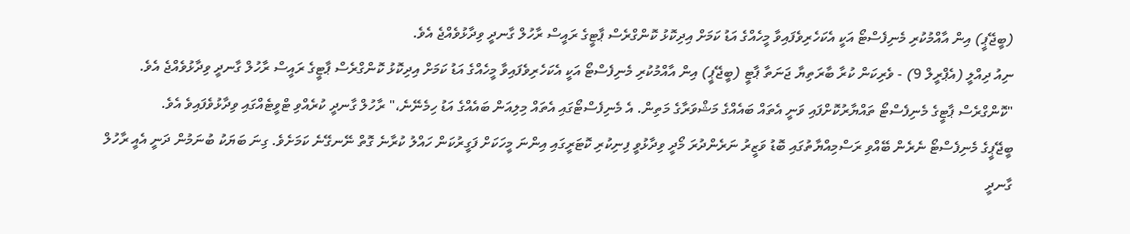(ބީޖޭޕީ) އިން އާއްމުކުރި މެނިފެސްޓޯ އަކީ އެކަހެރިވެފައިވާ މީހެއްގެ އަޑު ކަމަށް އިދިކޮޅު ކޮންގްރެސް ޕާޓީގެ ރައީސް ރާހުލް ގާނދީ ވިދާޅުވެއްޖެ އެވެ.
ނިއު ދިއްލީ (އެޕްރީލް 9) - ވެރިކަން ކުރާ ބާރަތިޔާ ޖަނަތާ ޕާޓީ (ބީޖޭޕީ) އިން އާއްމުކުރި މެނިފެސްޓޯ އަކީ އެކަހެރިވެފައިވާ މީހެއްގެ އަޑު ކަމަށް އިދިކޮޅު ކޮންގްރެސް ޕާޓީގެ ރައީސް ރާހުލް ގާނދީ ވިދާޅުވެއްޖެ އެވެ.
"ކޮންގްރެސް ޕާޓީގެ މެނިފެސްޓޯ ތައްޔާރުކޮށްފައި ވަނީ އެތައް ބައެއްގެ މަޝްވަރާގެ މަތިން. އެ މެނިފެސްޓޯގައި އެތައް މިލިއަން ބައެއްގެ އަޑު ހިމެނޭނެ،" ރާހުލް ގާނދީ ކުރެއްވި ޓްވީޓެއްގައި ވިދާޅުވެފައިވެ އެވެ.
ބީޖޭޕީގެ މެނިފެސްޓޯ ނެރެން ބޭއްވި ރަސްމިއްޔާތުގައި ބޮޑު ވަޒީރު ނަރެންދުރަ މޯދީ ވިދާޅުވީ ފިނިކުރި ކޮޓަރީގައި އިންނަ މީހަކަށް ފަގީރުކަން ހައްލު ކުރާނެ ގޮތް ނޭނގޭނެ ކަމަށެވެ. ގިނަ ބަޔަކު ބުނަމުން ދަނީ އެއީ ރާހުލް ގާނދީ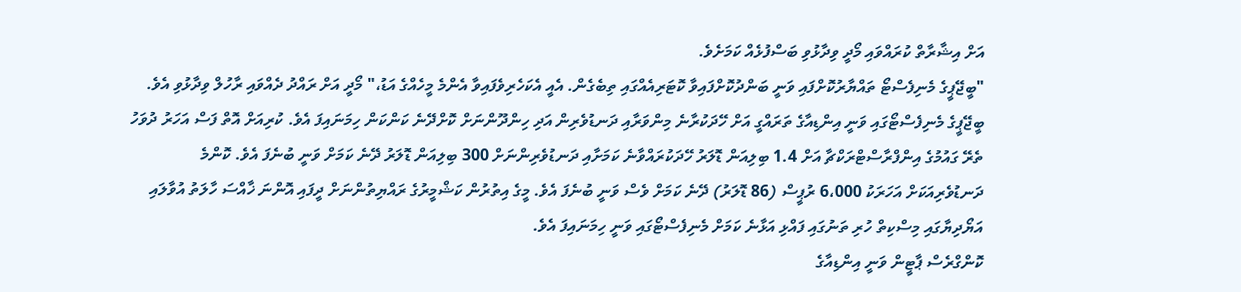އަށް އިޝާރާތް ކުރައްވައި މޯދީ ވިދާޅުވި ބަސްފުޅެއް ކަމަށެވެ.
"ބީޖޭޕީގެ މެނިފެސްޓޯ ތައްޔާރުކޮށްފައި ވަނީ ބަންދުކޮށްފައިވާ ކޮޓަރިއެއްގައި ތިބެގެން. އެއީ އެކަހެރިވެފައިވާ އެންމެ މީހެއްގެ އަޑު،" މޯދީ އަށް ރައްދު ދެއްވައި ރާހުލް ވިދާޅުވި އެވެ.
ބީޖޭޕީގެ މެނިފެސްޓޯގައި ވަނީ އިންޑިއާގެ ތަރައްގީ އަށް ހޭދަކުރާނެ މިންވަރާއި ދަނޑުވެރިން އަދި ހިންދޫންނަށް ކޮށްދޭނެ ކަންކަން ހިމަނައިފަ އެވެ. ކުރިއަށް އޮތް ފަސް އަހަރު ދުވަހު ތެރޭ ގައުމުގެ އިންފްރާސްޓްރަކްޗާ އަށް 1.4 ބިލިއަން ޑޮލަރު ހޭދަކުރައްވާނެ ކަމަށާއި ދަނޑުވެރިންނަށް 300 ބިލިއަން ޑޮލަރު ދޭނެ ކަމަށް ވަނީ ބުނެފަ އެވެ. ކޮންމެ ދަނޑުވެރިއަކަށް އަހަރަކު 6،000 ރުޕީސް (86 ޑޮލަރު) ދޭނެ ކަމަށް ވެސް ވަނީ ބުނެފަ އެވެ. މީގެ އިތުރުން ކަޝްމީރުގެ ރައްޔިތުންނަށް ދީފައި އޮންނަ ޚާއްސަ ހާލަތު އުވާލައި އަޔޯދިޔާގައި މިސްކިތް ހުރި ތަނުގައި ފައްޅި އަޅާނެ ކަމަށް މެނިފެސްޓޯގައި ވަނީ ހިމަނައިފަ އެވެ.
ކޮންގްރެސް ޕާޓީން ވަނީ އިންޑިއާގެ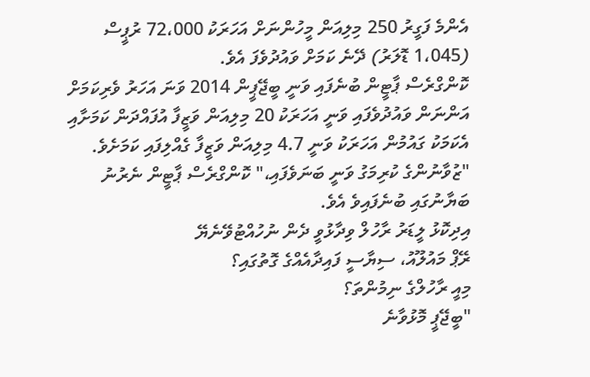އެންމެ ފަގީރު 250 މިލިއަން މީހުންނަށް އަހަރަކު 72،000 ރުޕީސް (1،045 ޑޮލަރު) ދޭނެ ކަމަށް ވައުދުވެފަ އެވެ.
ކޮންގްރެސް ޕާޓީން ބުނެފައި ވަނީ ބީޖޭޕީން 2014 ވަނަ އަހަރު ވެރިކަމަށް އަންނަން ވައުދުވެފައި ވަނީ އަހަރަކު 20 މިލިއަން ވަޒީފާ އުފައްދަން ކަމަށާއި އެކަމަކު ގައުމުން އަހަރަކު ވަނީ 4.7 މިލިއަން ވަޒީފާ ގެއްލިފައި ކަމަށެވެ.
"ޒުވާނުންގެ ކުރިމަގު ވަނީ ބަނަވެފައި،" ކޮންގްރެސް ޕާޓީން ނެރުނު ބަޔާނުގައި ބުނެފައިވެ އެވެ.
އިދިކޮޅު ލީޑަރު ރާހުލް ވިދާޅުވީ ދެން ނުހުއްޓުވޭނެޔޭ
ރޭޕް މައުލޫއު، ސިޔާސީ ފައިދާއެއްގެ ގޮތުގައި؟
މިއީ ރާހުލްގެ ނިމުންތަ؟
"ބީޖޭޕީ މޮޅުވާނެ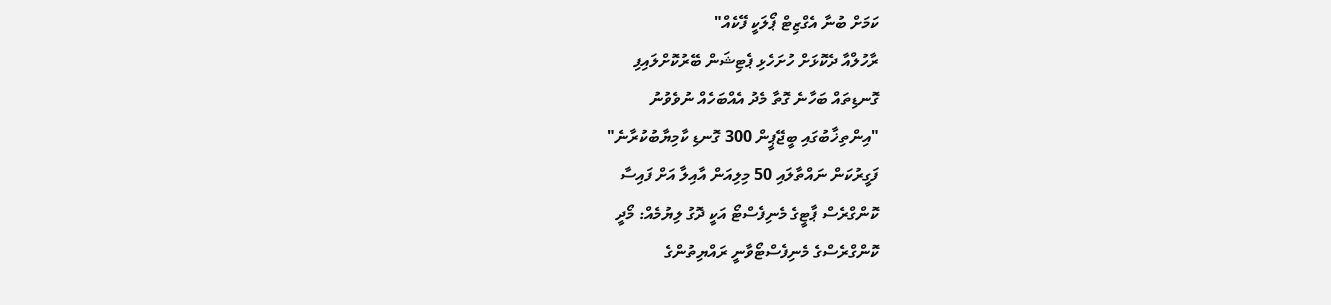ކަމަށް ބުނާ އެގްޒިޓް ޕޯލަކީ ފޭކެއް"
ރާހުލްއާ ދެކޮޅަށް ހުށަހެޅި ޕެޓިޝަން ބޭރުކޮށްލައިފި
ގޮނޑިތައް ބަހާނެ ގޮތާ މެދު އެއްބަހެއް ނުވެވުނު
"އިންތިޚާބުގައި ބީޖޭޕީން 300 ގޮނޑި ކާމިޔާބުކުރާނެ"
ފަގީރުކަން ނައްތާލައި 50 މިލިއަން އާއިލާ އަށް ފައިސާ
ކޮންގްރެސް ޕާޓީގެ މެނިފެސްޓޯ އަކީ ދޮގު ލިޔުމެއް: މޯދީ
ކޮންގްރެސްގެ މެނިފެސްޓޯވާނީ ރައްޔިތުންގެ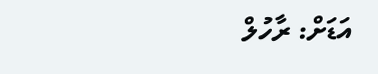އަޑަށް: ރާހުލް